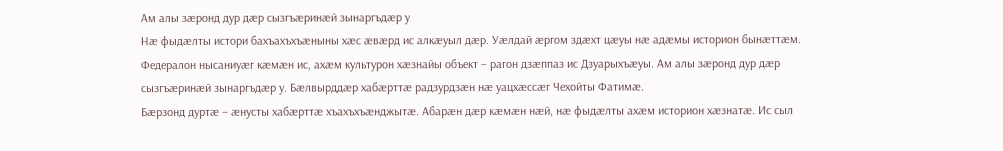Ам алы зæронд дур дæр сызгъæринæй зынаргъдæр у
Нæ фыдæлты истори бахъахъхъæныны хæс æвæрд ис алкæуыл дæр. Уæлдай æргом здæхт цæуы нæ адæмы историон бынæттæм. Федералон нысаниуæг кæмæн ис, ахæм культурон хæзнайы объект – рагон дзæппаз ис Дзуарыхъæуы. Ам алы зæронд дур дæр сызгъæринæй зынаргъдæр у. Бæлвырддæр хабæрттæ радзурдзæн нæ уацхæссæг Чехойты Фатимæ.
Бæрзонд дуртæ – æнусты хабæрттæ хъахъхъæнджытæ. Абарæн дæр кæмæн нæй, нæ фыдæлты ахæм историон хæзнатæ. Ис сыл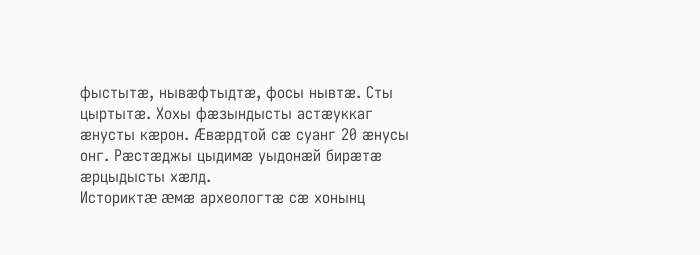фыстытæ, нывæфтыдтæ, фосы нывтæ. Сты цыртытæ. Хохы фæзындысты астæуккаг æнусты кæрон. Æвæрдтой сæ суанг 20 æнусы онг. Рæстæджы цыдимæ уыдонæй бирæтæ æрцыдысты хæлд.
Историктæ æмæ археологтæ сæ хонынц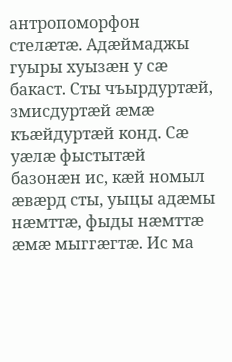антропоморфон стелæтæ. Адæймаджы гуыры хуызæн у сæ бакаст. Сты чъырдуртæй, змисдуртæй æмæ къæйдуртæй конд. Сæ уæлæ фыстытæй базонæн ис, кæй номыл æвæрд сты, уыцы адæмы нæмттæ, фыды нæмттæ æмæ мыггæгтæ. Ис ма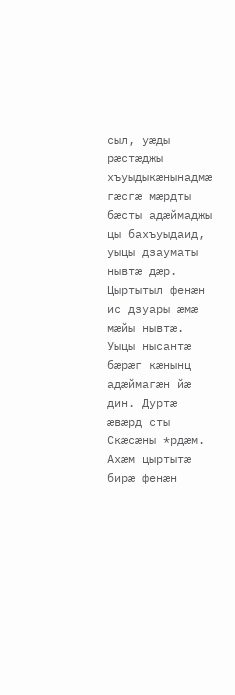сыл, уæды рæстæджы хъуыдыкæнынадмæ гæсгæ мæрдты бæсты адæймаджы цы бахъуыдаид, уыцы дзауматы нывтæ дæр.
Цыртытыл фенæн ис дзуары æмæ мæйы нывтæ. Уыцы нысантæ бæрæг кæнынц адæймагæн йæ дин. Дуртæ æвæрд сты Скæсæны *рдæм. Ахæм цыртытæ бирæ фенæн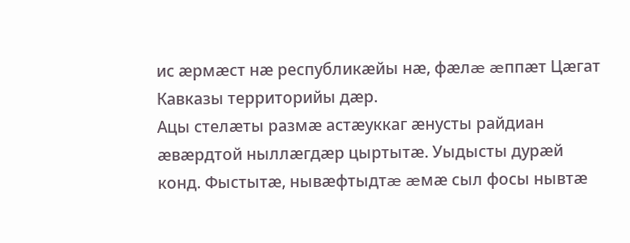ис æрмæст нæ республикæйы нæ, фæлæ æппæт Цæгат Кавказы территорийы дæр.
Ацы стелæты размæ астæуккаг æнусты райдиан æвæрдтой ныллæгдæр цыртытæ. Уыдысты дурæй конд. Фыстытæ, нывæфтыдтæ æмæ сыл фосы нывтæ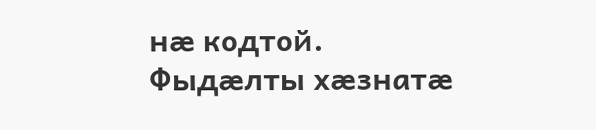нæ кодтой.
Фыдæлты хæзнатæ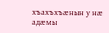хъахъхъæнын у нæ адæмы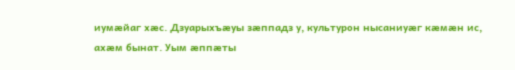иумæйаг хæс. Дзуарыхъæуы зæппадз у, культурон нысаниуæг кæмæн ис, ахæм бынат. Уым æппæты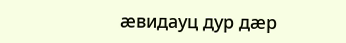æвидауц дур дæр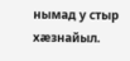нымад у стыр хæзнайыл.